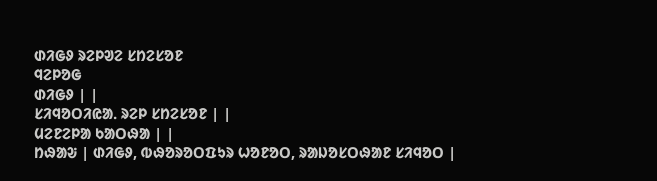ᱰᱤᱜᱽ ᱨᱮᱞᱣᱮ ᱥᱴᱮᱥᱚᱱ
ᱧᱮᱞᱚᱜ
ᱰᱤᱜᱽ | |
ᱥᱤᱧᱚᱛᱤᱭᱟᱹ ᱨᱮᱞ ᱥᱴᱮᱥᱚᱱ | |
ᱢᱮᱱᱮᱞᱟ ᱠᱟᱛᱷᱟ | |
ᱴᱷᱟᱶ | ᱰᱤᱜᱽ, ᱵᱷᱚᱨᱚᱛᱯᱩᱨ ᱦᱚᱱᱚᱛ, ᱨᱟᱡᱚᱥᱛᱷᱟᱱ ᱥᱤᱧᱚᱛ |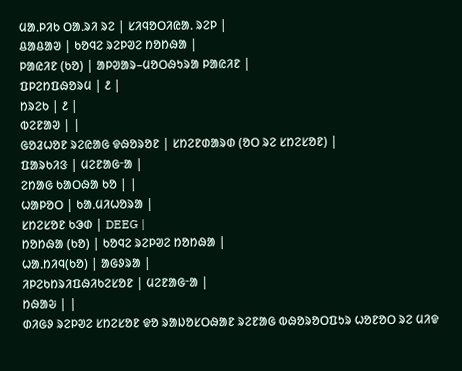ᱢᱟᱹᱞᱤᱠ ᱛᱟᱹᱨᱤ ᱨᱮ | ᱥᱤᱧᱚᱛᱤᱭᱟᱹ ᱨᱮᱞ |
ᱪᱟᱪᱟᱣ | ᱠᱚᱧᱮ ᱨᱮᱞᱣᱮ ᱴᱚᱴᱷᱟ |
ᱞᱟᱭᱤᱱ (ᱠᱚ) | ᱟᱞᱣᱟᱨ–ᱢᱚᱛᱷᱩᱨᱟ ᱞᱟᱭᱤᱱ |
ᱯᱞᱮᱴᱯᱷᱚᱨᱢ | ᱒ |
ᱴᱨᱮᱠ | ᱒ |
ᱵᱮᱱᱟᱣ | |
ᱜᱚᱲᱦᱚᱱ ᱨᱮᱭᱟᱜ ᱫᱷᱚᱨᱚᱱ | ᱥᱴᱮᱱᱰᱟᱨᱰ (ᱚᱛ ᱨᱮ ᱥᱴᱮᱥᱚᱱ) |
ᱯᱟᱨᱠᱤᱝ | ᱢᱮᱱᱟᱜᱼᱟ |
ᱮᱴᱟᱜ ᱠᱟᱛᱷᱟ ᱠᱚ | |
ᱦᱟᱞᱚᱛ | ᱠᱟᱹᱢᱤᱦᱚᱨᱟ |
ᱥᱴᱮᱥᱚᱱ ᱠᱳᱰ | DEEG |
ᱴᱚᱴᱷᱟ (ᱠᱚ) | ᱠᱚᱧᱮ ᱨᱮᱞᱣᱮ ᱴᱚᱴᱷᱟ |
ᱦᱟᱹᱴᱤᱧ(ᱠᱚ) | ᱟᱜᱽᱨᱟ |
ᱤᱞᱮᱠᱴᱨᱤᱯᱷᱤᱠᱮᱥᱚᱱ | ᱢᱮᱱᱟᱜᱼᱟ |
ᱴᱷᱟᱶ | |
ᱰᱤᱜᱽ ᱨᱮᱞᱣᱮ ᱥᱴᱮᱥᱚᱱ ᱫᱚ ᱨᱟᱡᱚᱥᱛᱷᱟᱱ ᱨᱮᱱᱟᱜ ᱵᱷᱚᱨᱚᱛᱯᱩᱨ ᱦᱚᱱᱚᱛ ᱨᱮ ᱢᱤᱫ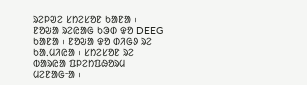ᱨᱮᱞᱣᱮ ᱥᱴᱮᱥᱚᱱ ᱠᱟᱱᱟ ᱾ ᱱᱚᱶᱟ ᱨᱮᱭᱟᱜ ᱠᱳᱰ ᱫᱚ DEEG ᱠᱟᱱᱟ ᱾ ᱱᱚᱶᱟ ᱫᱚ ᱰᱤᱜᱽ ᱨᱮ ᱠᱟᱹᱢᱤᱭᱟ ᱾ ᱥᱴᱮᱥᱚᱱ ᱨᱮ ᱵᱟᱨᱭᱟ ᱯᱞᱮᱴᱯᱷᱚᱨᱢ ᱢᱮᱱᱟᱜᱼᱟ ᱾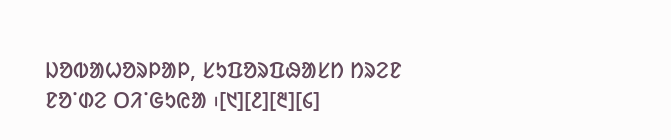ᱡᱚᱵᱟᱦᱚᱨᱞᱟᱞ, ᱥᱩᱯᱚᱨᱯᱷᱟᱥᱴ ᱴᱨᱮᱱ ᱱᱚᱸᱰᱮ ᱛᱤᱸᱜᱩᱭᱟ ᱾[᱑][᱒][᱓][᱔]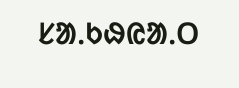ᱥᱟᱹᱠᱷᱭᱟᱹᱛ